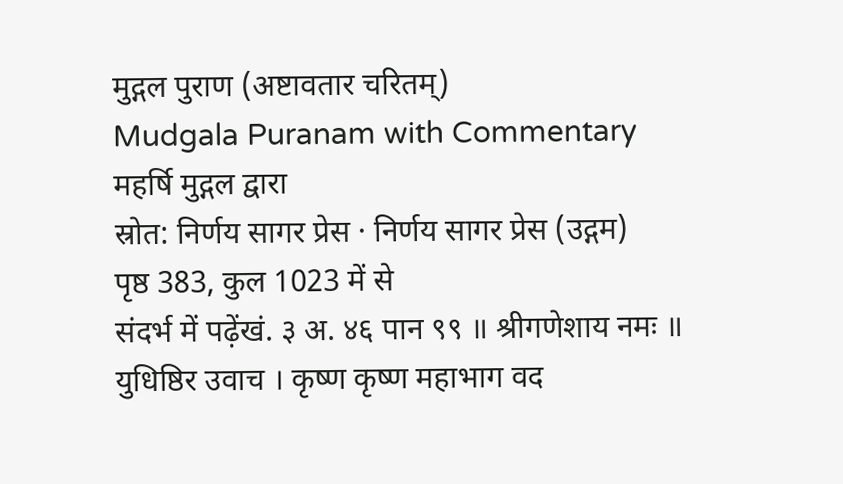मुद्गल पुराण (अष्टावतार चरितम्)
Mudgala Puranam with Commentary
महर्षि मुद्गल द्वारा
स्रोत: निर्णय सागर प्रेस · निर्णय सागर प्रेस (उद्गम)
पृष्ठ 383, कुल 1023 में से
संदर्भ में पढ़ेंखं. ३ अ. ४६ पान ९९ ॥ श्रीगणेशाय नमः ॥ युधिष्ठिर उवाच । कृष्ण कृष्ण महाभाग वद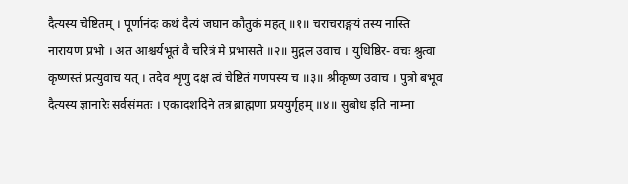दैत्यस्य चेष्टितम् । पूर्णानंदः कथं दैत्यं जघान कौतुकं महत् ॥१॥ चराचराङ्गयं तस्य नास्ति नारायण प्रभो । अत आश्चर्यभूतं वै चरित्रं मे प्रभासते ॥२॥ मुद्गल उवाच । युधिष्ठिर- वचः श्रुत्वा कृष्णस्तं प्रत्युवाच यत् । तदेव शृणु दक्ष त्वं चेष्टितं गणपस्य च ॥३॥ श्रीकृष्ण उवाच । पुत्रो बभूव दैत्यस्य ज्ञानारेः सर्वसंमतः । एकादशदिने तत्र ब्राह्मणा प्रययुर्गृहम् ॥४॥ सुबोध इति नाम्ना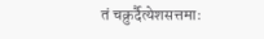तं चक्रुर्दैत्येशसत्तमाः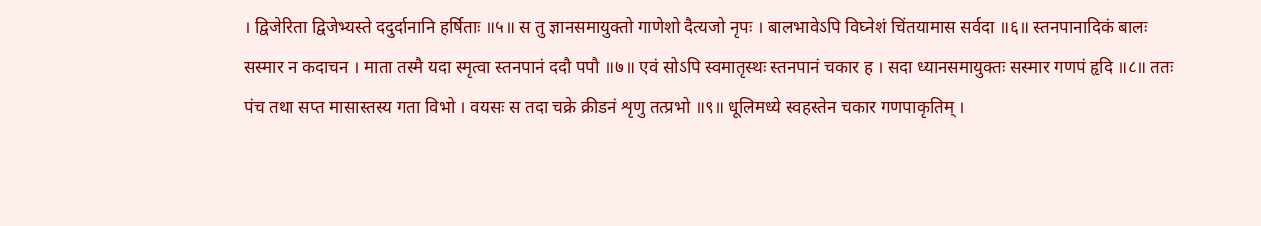। द्विजेरिता द्विजेभ्यस्ते ददुर्दानानि हर्षिताः ॥५॥ स तु ज्ञानसमायुक्तो गाणेशो दैत्यजो नृपः । बालभावेऽपि विघ्नेशं चिंतयामास सर्वदा ॥६॥ स्तनपानादिकं बालः सस्मार न कदाचन । माता तस्मै यदा स्मृत्वा स्तनपानं ददौ पपौ ॥७॥ एवं सोऽपि स्वमातृस्थः स्तनपानं चकार ह । सदा ध्यानसमायुक्तः सस्मार गणपं हृदि ॥८॥ ततः पंच तथा सप्त मासास्तस्य गता विभो । वयसः स तदा चक्रे क्रीडनं शृणु तत्प्रभो ॥९॥ धूलिमध्ये स्वहस्तेन चकार गणपाकृतिम् ।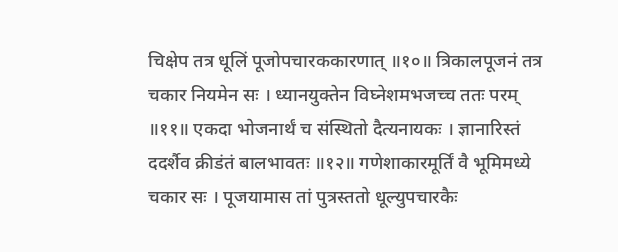चिक्षेप तत्र धूलिं पूजोपचारककारणात् ॥१०॥ त्रिकालपूजनं तत्र चकार नियमेन सः । ध्यानयुक्तेन विघ्नेशमभजच्च ततः परम् ॥११॥ एकदा भोजनार्थं च संस्थितो दैत्यनायकः । ज्ञानारिस्तं ददर्शैव क्रीडंतं बालभावतः ॥१२॥ गणेशाकारमूर्तिं वै भूमिमध्ये चकार सः । पूजयामास तां पुत्रस्ततो धूल्युपचारकैः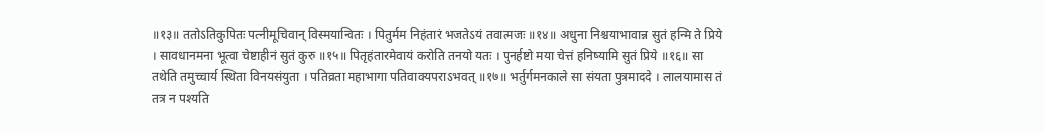॥१३॥ ततोऽतिकुपितः पत्नीमूचिवान् विस्मयान्वितः । पितुर्मम निहंतारं भजतेऽयं तवात्मजः ॥१४॥ अधुना निश्चयाभावान्न सुतं हन्मि ते प्रिये । सावधानमना भूत्वा चेष्टाहीनं सुतं कुरु ॥१५॥ पितृहंतारमेवायं करोति तनयो यतः । पुनर्हष्टो मया चेत्तं हनिष्यामि सुतं प्रिये ॥१६॥ सा तथेति तमुच्चार्य स्थिता विनयसंयुता । पतिव्रता महाभागा पतिवाक्यपराऽभवत् ॥१७॥ भर्तुर्गमनकाले सा संयता पुत्रमाददे । लालयामास तं तत्र न पश्यति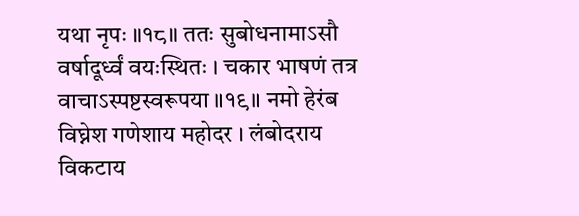यथा नृपः ॥१८॥ ततः सुबोधनामाऽसौ वर्षादूर्ध्वं वयःस्थितः । चकार भाषणं तत्र वाचाऽस्पष्टस्वरूपया ॥१९॥ नमो हेरंब विघ्नेश गणेशाय महोदर । लंबोदराय विकटाय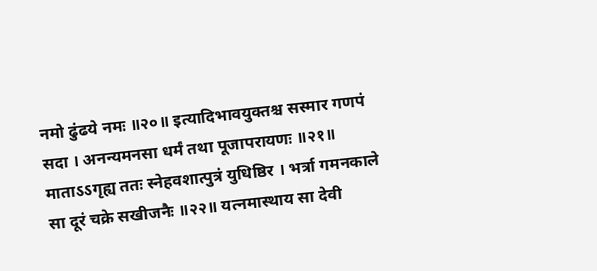नमो ढुंढये नमः ॥२०॥ इत्यादिभावयुक्तश्च सस्मार गणपं सदा । अनन्यमनसा धर्मं तथा पूजापरायणः ॥२१॥ माताऽऽगृह्य ततः स्नेहवशात्पुत्रं युधिष्ठिर । भर्त्रा गमनकाले सा दूरं चक्रे सखीजनैः ॥२२॥ यत्नमास्थाय सा देवी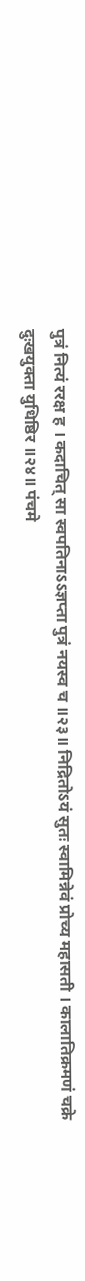पुत्रं नित्यं ररक्ष ह । कदाचित् सा स्वपतिनाऽऽज्ञप्ता पुत्रं नयस्व च ॥२३॥ निद्रितोऽयं सुतः स्वामिन्नेवं प्रोच्य महासती । कालातिक्रमणं चक्रे दुःखयुक्ता युधिष्ठिर ॥२४॥ पंचमे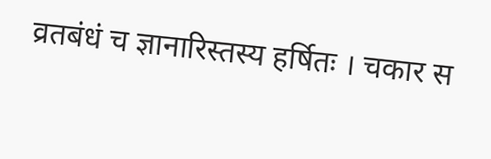व्रतबंधं च ज्ञानारिस्तस्य हर्षितः । चकार स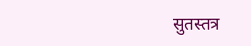सुतस्तत्र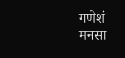गणेशं मनसा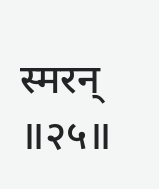स्मरन् ॥२५॥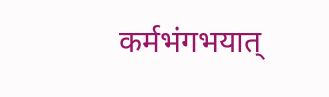कर्मभंगभयात्